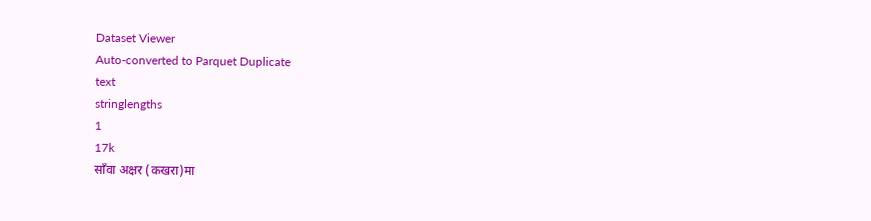Dataset Viewer
Auto-converted to Parquet Duplicate
text
stringlengths
1
17k
साँवा अक्षर (कखरा)मा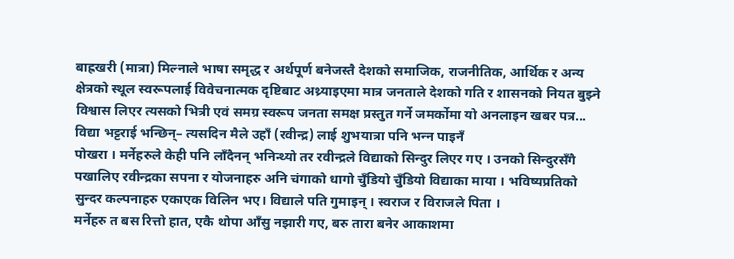बाह्रखरी (मात्रा) मिल्नाले भाषा समृद्ध र अर्थपूर्ण बनेजस्तै देशको समाजिक, राजनीतिक, आर्थिक र अन्य क्षेत्रको स्थूल स्वरूपलाई विवेचनात्मक दृष्टिबाट अथ्र्याइएमा मात्र जनताले देशको गति र शासनको नियत बुझ्ने विश्वास लिएर त्यसको भित्री एवं समग्र स्वरूप जनता समक्ष प्रस्तुत गर्ने जमर्कोमा यो अनलाइन खबर पत्र...
विद्या भट्टराई भन्छिन्– त्यसदिन मैले उहाँ (रवीन्द्र) लाई शुभयात्रा पनि भन्‍न पाइनँ
पोखरा । मर्नेहरुले केही पनि लाँदैनन् भनिन्थ्यो तर रवीन्द्रले विद्याको सिन्दुर लिएर गए । उनको सिन्दुरसँगै पखालिए रवीन्द्रका सपना र योजनाहरु अनि चंगाको धागो चुँडियो चुँडियो विद्याका माया । भविष्यप्रतिको सुन्दर कल्पनाहरु एकाएक विलिन भए। विद्याले पति गुमाइन् । स्वराज र विराजले पिता ।
मर्नेहरु त बस रित्तो हात, एकै थोपा आँसु नझारी गए, बरु तारा बनेर आकाशमा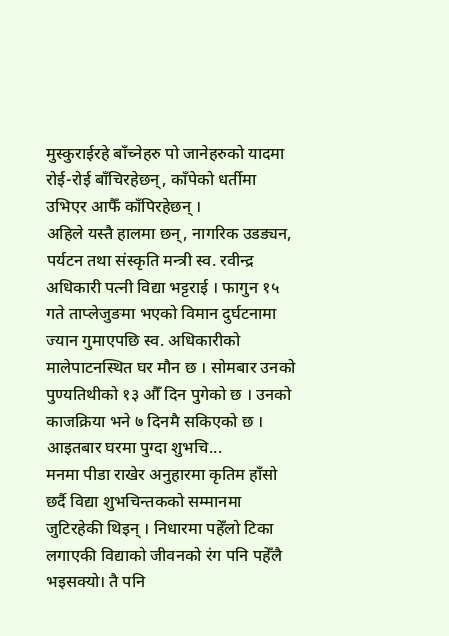मुस्कुराईरहे बाँच्नेहरु पो जानेहरुको यादमा रोई-रोई बाँचिरहेछन्, काँपेको धर्तीमा उभिएर आफैँ काँपिरहेछन् ।
अहिले यस्तै हालमा छन्, नागरिक उडड्यन, पर्यटन तथा संस्कृति मन्त्री स्व. रवीन्द्र अधिकारी पत्नी विद्या भट्टराई । फागुन १५ गते ताप्लेजुङमा भएको विमान दुर्घटनामा ज्यान गुमाएपछि स्व. अधिकारीको मालेपाटनस्थित घर मौन छ । सोमबार उनको पुण्यतिथीको १३ औँ दिन पुगेको छ । उनको काजक्रिया भने ७ दिनमै सकिएको छ । आइतबार घरमा पुग्दा शुभचि...
मनमा पीडा राखेर अनुहारमा कृतिम हाँसो छर्दै विद्या शुभचिन्तकको सम्मानमा जुटिरहेकी थिइन् । निधारमा पहेँलो टिका लगाएकी विद्याको जीवनको रंग पनि पहेँलै भइसक्यो। तै पनि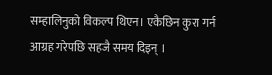सम्हालिनुको विकल्प थिएन। एकैछिन कुरा गर्न आग्रह गरेपछि सहजै समय दिइन् ।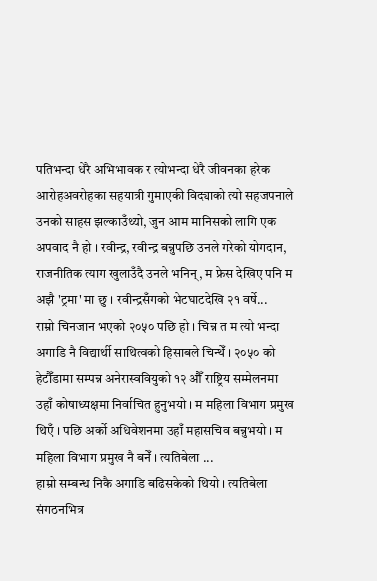पतिभन्दा धेरै अभिभावक र त्योभन्दा धेरै जीवनका हरेक आरोहअवरोहका सहयात्री गुमाएकी विद्‍याको त्यो सहजपनाले उनको साहस झल्काउँथ्यो, जुन आम मानिसको लागि एक अपवाद नै हो । रवीन्द्र, रवीन्द्र बन्नुपछि उनले गरेको योगदान, राजनीतिक त्याग खुलाउँदै उनले भनिन्, म फ्रेस देखिए पनि म अझै 'ट्रमा' मा छु । रवीन्द्रसँगको भेटघाटदेखि २१ वर्षे...
राम्रो चिनजान भएको २०५० पछि हो । चिन्न त म त्यो भन्दा अगाडि नै विद्यार्थी साथित्वको हिसाबले चिन्थेँ । २०५० को हेटौँडामा सम्पन्न अनेरास्ववियुको १२ औँ राष्ट्रिय सम्मेलनमा उहाँ कोषाध्यक्षमा निर्वाचित हुनुभयो । म महिला विभाग प्रमुख थिएँ । पछि अर्को अधिवेशनमा उहाँ महासचिव बन्नुभयो । म महिला विभाग प्रमुख नै बनेँ । त्यतिबेला ...
हाम्रो सम्बन्ध निकै अगाडि बढिसकेको थियो । त्यतिबेला संगठनभित्र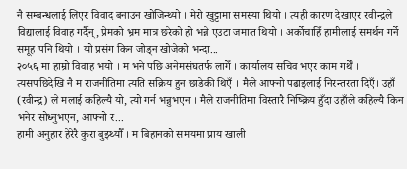नै सम्बन्धलाई लिएर विवाद बनाउन खोजिन्थ्यो । मेरो खुट्टामा समस्या थियो । त्यही कारण देखाएर रवीन्द्रले विद्यालाई विवाह गर्दैन्, प्रेमको भ्रम मात्र छरेको हो भन्ने एउटा जमात थियो । अर्कोचाहिँ हामीलाई समर्थन गर्ने समूह पनि थियो । यो प्रसंग किन जोड्न खोजेको भन्दा...
२०५६ मा हाम्रो विवाह भयो । म भने पछि अनेमसंघतर्फ लागेँ । कार्यालय सचिव भएर काम गर्थेँ । त्यसपछिदेखि नै म राजनीतिमा त्यति सक्रिय हुन छाडेकी थिएँ । मैले आफ्नो पढाइलाई निरन्तरता दिएँ। उहाँ (रवीन्द्र) ले मलाई कहिल्यै यो, त्यो गर्न भन्नुभएन । मैले राजनीतिमा विस्तारै निष्क्रिय हुँदा उहाँले कहिल्यै किन भनेर सोध्नुभएन, आफ्नो र...
हामी अनुहार हेरेरै कुरा बुझ्थ्यौँ । म बिहानको समयमा प्राय खाली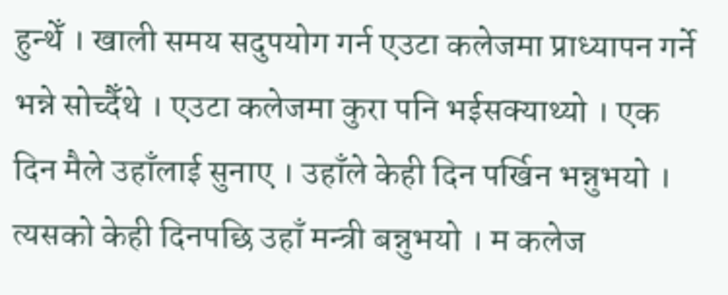हुन्थेँ । खाली समय सदुपयोग गर्न एउटा कलेजमा प्राध्यापन गर्ने भन्ने सोच्दैँथे । एउटा कलेजमा कुरा पनि भईसक्याथ्यो । एक दिन मैले उहाँलाई सुनाए । उहाँले केही दिन पर्खिन भन्नुभयो । त्यसको केही दिनपछि उहाँ मन्त्री बन्नुभयो । म कलेज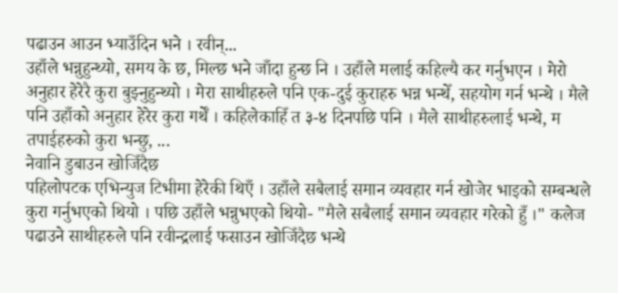पढाउन आउन भ्याउँदिन भने । रवीन्...
उहाँले भन्नुहुन्थ्यो, समय के छ, मिल्छ भने जाँदा हुन्छ नि । उहाँले मलाई कहिल्यै कर गर्नुभएन । मेरो अनुहार हेरेरै कुरा बुझ्नुहुन्थ्यो । मेरा साथीहरुले पनि एक-दुई कुराहरु भन्न भन्थेँ, सहयोग गर्न भन्थे । मैले पनि उहाँको अनुहार हेरेर कुरा गर्थेँ । कहिलेकाहिँ त ३-४ दिनपछि पनि । मैले साथीहरुलाई भन्थे, म तपाईहरुको कुरा भन्छु, ...
नेवानि डुबाउन खोजिँदैछ
पहिलोपटक एभिन्युज टिभीमा हेरेकी थिएँ । उहाँले सबैलाई समान व्यवहार गर्न खोजेर भाइको सम्बन्धले कुरा गर्नुभएको थियो । पछि उहाँले भन्नुभएको थियो- "मैले सबैलाई समान व्यवहार गरेको हुँ ।" कलेज पढाउने साथीहरुले पनि रवीन्द्रलाई फसाउन खोजिँदैछ भन्थे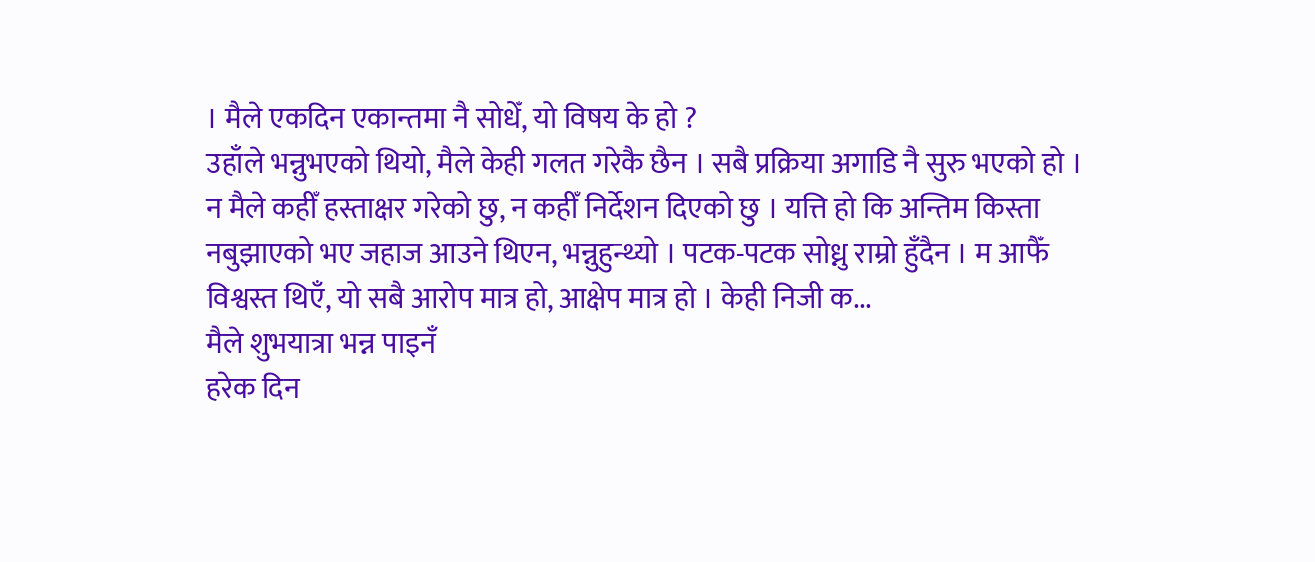। मैले एकदिन एकान्तमा नै सोधेँ, यो विषय के हो ?
उहाँले भन्नुभएको थियो, मैले केही गलत गरेकै छैन । सबै प्रक्रिया अगाडि नै सुरु भएको हो । न मैले कहीँ हस्ताक्षर गरेको छु, न कहीँ निर्देशन दिएको छु । यत्ति हो कि अन्तिम किस्ता नबुझाएको भए जहाज आउने थिएन, भन्नुहुन्थ्यो । पटक-पटक सोध्नु राम्रो हुँदैन । म आफैँ विश्वस्त थिएँ, यो सबै आरोप मात्र हो, आक्षेप मात्र हो । केही निजी क...
मैले शुभयात्रा भन्न पाइनँ
हरेक दिन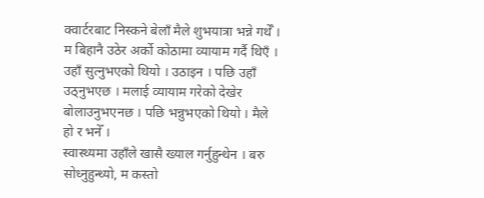क्वार्टरबाट निस्कने बेलाँ मैले शुभयात्रा भन्ने गर्थेँ । म बिहानै उठेर अर्को कोठामा व्यायाम गर्दै थिएँ । उहाँ सुत्नुभएको थियो । उठाइन । पछि उहाँ उठ्नुभएछ । मलाई व्यायाम गरेको देखेर बोलाउनुभएनछ । पछि भन्नुभएको थियो । मैले हो र भनेँ ।
स्वास्थ्यमा उहाँले खासै ख्याल गर्नुहुन्थेन । बरु सोध्नुहुन्थ्यो, म कस्तो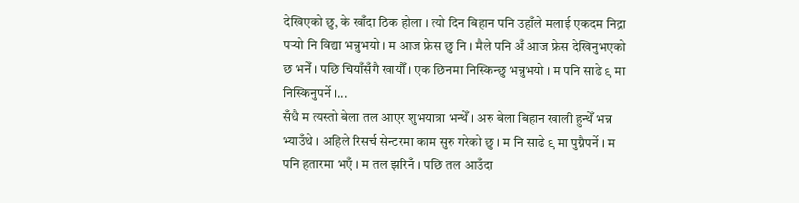देखिएको छु, के खाँदा ठिक होला । त्यो दिन बिहान पनि उहाँले मलाई एकदम निद्रा पर्‍यो नि विद्या भन्नुभयो । म आज फ्रेस छु नि । मैले पनि अँ आज फ्रेस देखिनुभएको छ भनेँ । पछि चियाँसँगै खायौँ । एक छिनमा निस्किन्छु भन्नुभयो । म पनि साढे ९ मा निस्किनुपर्ने ।...
सँधै म त्यस्तो बेला तल आएर शुभयात्रा भन्थेँ । अरु बेला बिहान खाली हुन्थेँ भन्न भ्याउँथे । अहिले रिसर्च सेन्टरमा काम सुरु गरेको छु । म नि साढे ९ मा पुग्नैपर्ने । म पनि हतारमा भएँ । म तल झरिनँ । पछि तल आउँदा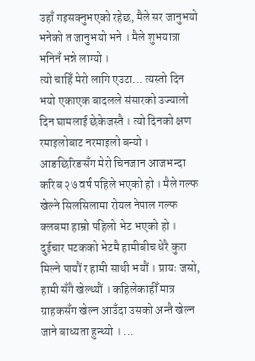उहाँ गइसक्नुभएको रहेछ, मैले सर जानुभयो भनेको त जानुभयो भने । मैले शुभयात्रा भनिनँ भन्ने लाग्यो ।
त्यो चाहिँ मेरो लागि एउटा... त्यस्तो दिन भयो एकाएक बादलले संसारको उज्यालो दिन घामलाई छेकेजस्तै । त्यो दिनको क्षण रमाइलोबाट नरमाइलो बन्यो ।
आङछिरिङसँग मेरो चिनजान आजभन्दा करिब २७ वर्ष पहिले भएको हो । मैले गल्फ खेल्ने सिलसिलामा रोयल नेपाल गल्फ क्लबमा हाम्रो पहिलो भेट भएको हो । दुईचार पटकको भेटमै हामीबीच धेरै कुरा मिल्ने पायौं र हामी साथी भयौं । प्रायः जसो, हामी सँगै खेल्थ्यौं । कहिलेकाहीँ मात्र ग्राहकसँग खेल्न आउँदा उसको अन्तै खेल्न जाने बाध्यता हुन्थ्यो । ...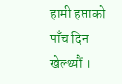हामी हप्ताको पाँच दिन खेल्थ्यौं ।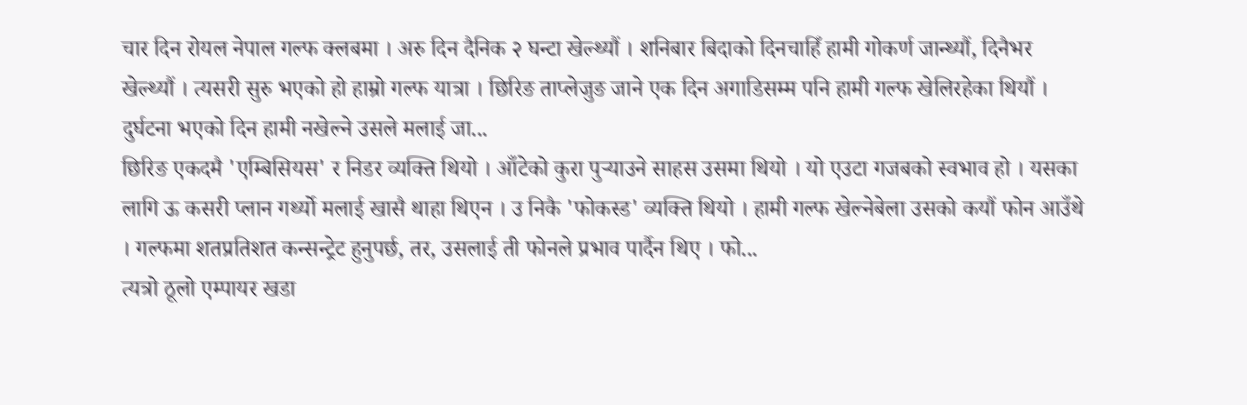चार दिन रोयल नेपाल गल्फ क्लबमा । अरु दिन दैनिक २ घन्टा खेल्थ्यौं । शनिबार बिदाको दिनचाहिँ हामी गोकर्ण जान्थ्यौं, दिनैभर खेल्थ्यौं । त्यसरी सुरु भएको हो हाम्रो गल्फ यात्रा । छिरिङ ताप्लेजुङ जाने एक दिन अगाडिसम्म पनि हामी गल्फ खेलिरहेका थियौं । दुर्घटना भएको दिन हामी नखेल्ने उसले मलाई जा...
छिरिङ एकदमै 'एम्बिसियस' र निडर व्यक्ति थियो । आँटेको कुरा पुर्‍याउने साहस उसमा थियो । यो एउटा गजबको स्वभाव हो । यसका लागि ऊ कसरी प्लान गर्थ्यो मलाई खासै थाहा थिएन । उ निकै 'फोकस्ड' व्यक्ति थियो । हामी गल्फ खेल्नेबेला उसको कयौं फोन आउँथे । गल्फमा शतप्रतिशत कन्सन्ट्रेट हुनुपर्छ, तर, उसलाई ती फोनले प्रभाव पार्दैन थिए । फो...
त्यत्रो ठूलो एम्पायर खडा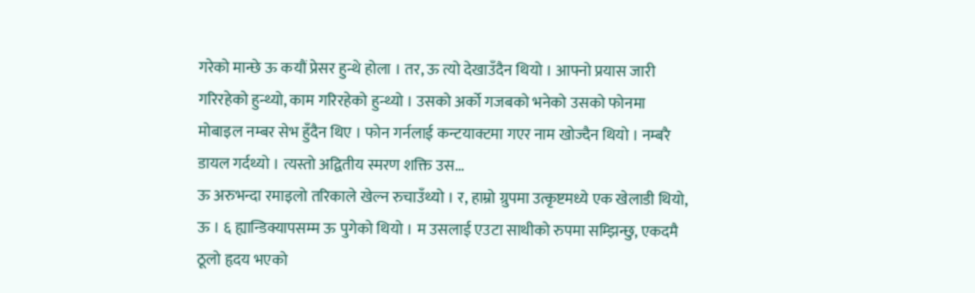गरेको मान्छे ऊ कयौं प्रेसर हुन्थे होला । तर, ऊ त्यो देखाउँदैन थियो । आफ्नो प्रयास जारी गरिरहेको हुन्थ्यो, काम गरिरहेको हुन्थ्यो । उसको अर्को गजबको भनेको उसको फोनमा मोबाइल नम्बर सेभ हुँदैन थिए । फोन गर्नलाई कन्टयाक्टमा गएर नाम खोज्दैन थियो । नम्बरै डायल गर्दथ्यो । त्यस्तो अद्वितीय स्मरण शक्ति उस...
ऊ अरुभन्दा रमाइलो तरिकाले खेल्न रुचाउँथ्यो । र, हाम्रो ग्रुपमा उत्कृष्टमध्ये एक खेलाडी थियो, ऊ । ६ ह्यान्डिक्यापसम्म ऊ पुगेको थियो । म उसलाई एउटा साथीको रुपमा सम्झिन्छु, एकदमै ठूलो हृदय भएको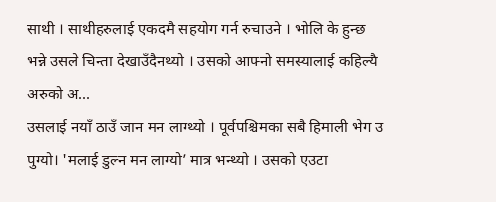साथी । साथीहरुलाई एकदमै सहयोग गर्न रुचाउने । भोलि के हुन्छ भन्ने उसले चिन्ता देखाउँदैनथ्यो । उसको आफ्नो समस्यालाई कहिल्यै अरुको अ...
उसलाई नयाँ ठाउँ जान मन लाग्थ्यो । पूर्वपश्चिमका सबै हिमाली भेग उ पुग्‍यो। 'मलाई डुल्न मन लाग्यो’ मात्र भन्थ्यो । उसको एउटा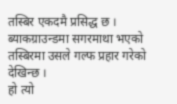तस्बिर एकदमै प्रसिद्ध छ । ब्याकग्राउन्डमा सगरमाथा भएको तस्बिरमा उसले गल्फ प्रहार गरेको देखिन्छ ।
हो त्यो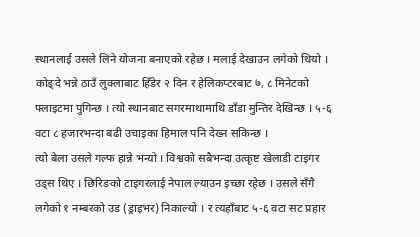स्थानलाई उसले लिने योजना बनाएको रहेछ । मलाई देखाउन लगेको थियो । कोङ्दे भन्ने ठाउँ लुक्लाबाट हिँडेर २ दिन र हेलिकप्टरबाट ७, ८ मिनेटको फ्लाइटमा पुगिन्छ । त्यो स्थानबाट सगरमाथामाथि डाँडा मुन्तिर देखिन्छ । ५-६ वटा ८ हजारभन्दा बढी उचाइका हिमाल पनि देख्न सकिन्छ ।
त्यो बेला उसले गल्फ हान्ने भन्यो । विश्वको सबैभन्दा उत्कृष्ट खेलाडी टाइगर उड्स थिए । छिरिङको टाइगरलाई नेपाल ल्याउन इच्छा रहेछ । उसले सँगै लगेको १ नम्बरको उड (ड्राइभर) निकाल्यो । र त्यहाँबाट ५-६ वटा सट प्रहार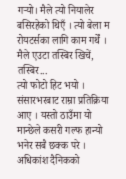गर्‍यो। मैले त्यो नियालेर बसिरहेको थिएँ । त्यो बेला म रोयटर्सका लागि काम गर्थें । मैले एउटा तस्बिर खिचें, तस्बिर...
त्यो फोटो हिट भयो । संसारभरबाट राम्रा प्रतिक्रिया आए । यस्तो ठाउँमा यो मान्छेले कसरी गल्फ हान्यो भनेर सबै छक्क परे । अधिकांश दैनिकको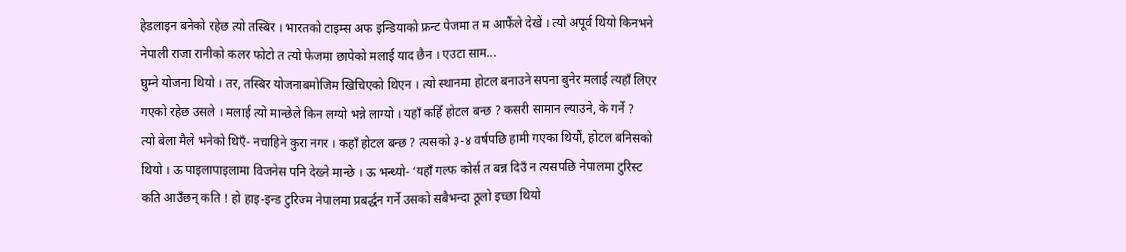हेडलाइन बनेको रहेछ त्यो तस्बिर । भारतको टाइम्स अफ इन्डियाको फ्रन्ट पेजमा त म आफैंले देखें । त्यो अपूर्व थियो किनभने नेपाली राजा रानीको कलर फोटो त त्यो फेजमा छापेको मलाई याद छैन । एउटा साम...
घुम्ने योजना थियो । तर, तस्बिर योजनाबमोजिम खिचिएको थिएन । त्यो स्थानमा होटल बनाउने सपना बुनेर मलाई त्यहाँ लिएर गएको रहेछ उसले । मलाई त्यो मान्छेले किन लग्यो भन्ने लाग्यो । यहाँ कहिँ होटल बन्छ ? कसरी सामान ल्याउने, के गर्ने ?
त्यो बेला मैले भनेको थिएँ- नचाहिने कुरा नगर । कहाँ होटल बन्छ ? त्यसको ३-४ वर्षपछि हामी गएका थियौं, होटल बनिसको थियो । ऊ पाइलापाइलामा विजनेस पनि देख्ने मान्छे । ऊ भन्थ्यो- ‘यहाँ गल्फ कोर्स त बन्न दिउँ न त्यसपछि नेपालमा टुरिस्ट कति आउँछन् कति ! हो हाइ-इन्ड टुरिज्म नेपालमा प्रबर्द्धन गर्ने उसको सबैभन्दा ठूलो इच्छा थियो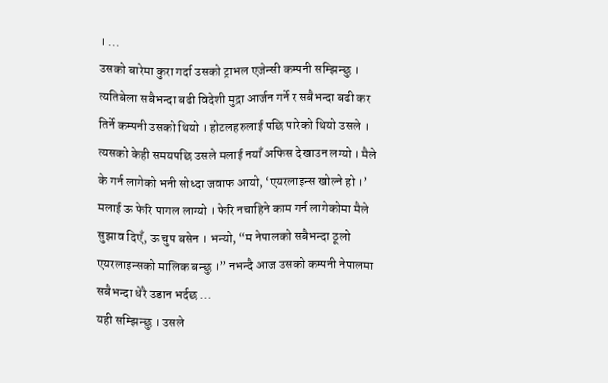। ...
उसको बारेमा कुरा गर्दा उसको ट्राभल एजेन्सी कम्पनी सम्झिन्छु । त्यतिबेला सबैभन्दा बढी विदेशी मुद्रा आर्जन गर्ने र सबैभन्दा बढी कर तिर्ने कम्पनी उसको थियो । होटलहरुलाई पछि पारेको थियो उसले ।
त्यसको केही समयपछि उसले मलाई नयाँ अफिस देखाउन लग्यो । मैले के गर्न लागेको भनी सोध्दा जवाफ आयो, ‘एयरलाइन्स खोल्ने हो ।’ मलाई ऊ फेरि पागल लाग्यो । फेरि नचाहिने काम गर्न लागेकोमा मैले सुझाव दिएँ, ऊ चुप बसेन । भन्यो, “म नेपालको सबैभन्दा ठूलो एयरलाइन्सको मालिक बन्छु ।” नभन्दै आज उसको कम्पनी नेपालमा सबैभन्दा धेरै उडान भर्दछ ...
यही सम्झिन्छु । उसले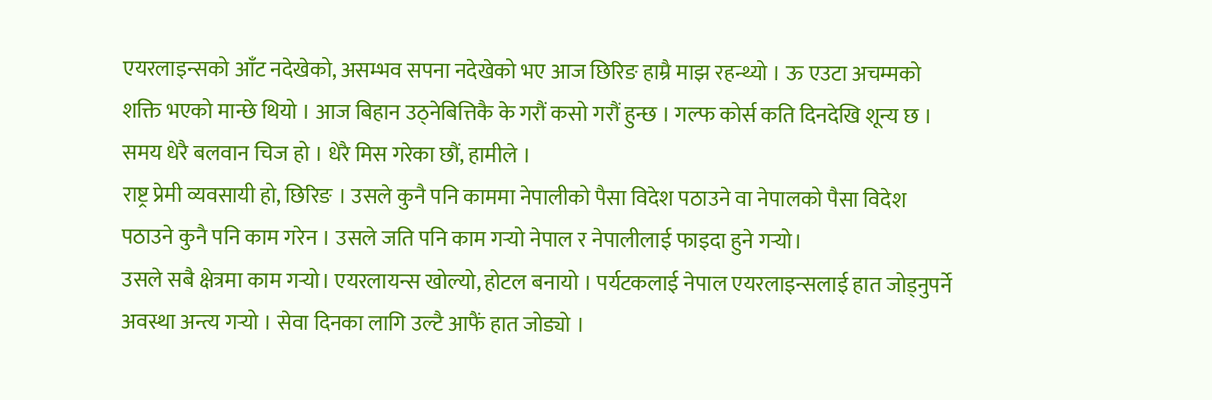एयरलाइन्सको आँट नदेखेको, असम्भव सपना नदेखेको भए आज छिरिङ हाम्रै माझ रहन्थ्यो । ऊ एउटा अचम्मको शक्ति भएको मान्छे थियो । आज बिहान उठ्नेबित्तिकै के गरौं कसो गरौं हुन्छ । गल्फ कोर्स कति दिनदेखि शून्य छ । समय धेरै बलवान चिज हो । धेरै मिस गरेका छौं, हामीले ।
राष्ट्र प्रेमी व्यवसायी हो, छिरिङ । उसले कुनै पनि काममा नेपालीको पैसा विदेश पठाउने वा नेपालको पैसा विदेश पठाउने कुनै पनि काम गरेन । उसले जति पनि काम गर्‍यो नेपाल र नेपालीलाई फाइदा हुने गर्‍यो।
उसले सबै क्षेत्रमा काम गर्‍यो। एयरलायन्स खोल्यो, होटल बनायो । पर्यटकलाई नेपाल एयरलाइन्सलाई हात जोड्नुपर्ने अवस्था अन्त्य गर्‍यो । सेवा दिनका लागि उल्टै आफैं हात जोड्यो ।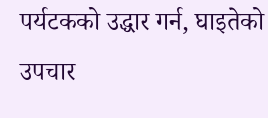पर्यटकको उद्धार गर्न, घाइतेको उपचार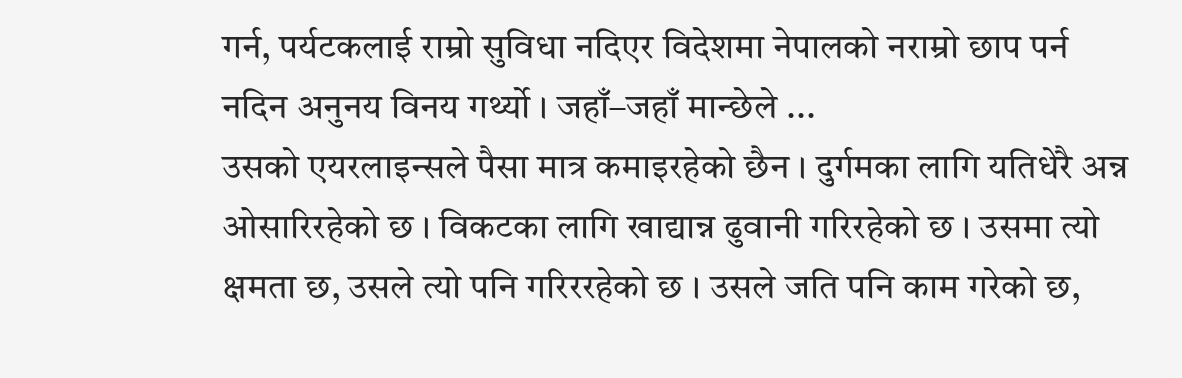गर्न, पर्यटकलाई राम्रो सुविधा नदिएर विदेशमा नेपालको नराम्रो छाप पर्न नदिन अनुनय विनय गर्थ्यो । जहाँ–जहाँ मान्छेले ...
उसको एयरलाइन्सले पैसा मात्र कमाइरहेको छैन । दुर्गमका लागि यतिधेरै अन्न ओसारिरहेको छ । विकटका लागि खाद्यान्न ढुवानी गरिरहेको छ । उसमा त्यो क्षमता छ, उसले त्यो पनि गरिररहेको छ । उसले जति पनि काम गरेको छ,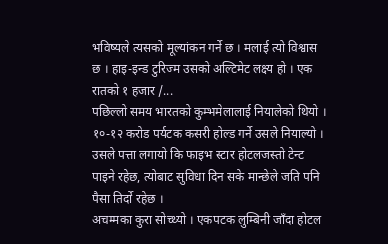भविष्यले त्यसको मूल्यांकन गर्ने छ । मलाई त्यो विश्वास छ । हाइ-इन्ड टुरिज्म उसको अल्टिमेट लक्ष्य हो । एक रातको १ हजार /...
पछिल्लो समय भारतको कुम्भमेलालाई नियालेको थियो । १०-१२ करोड पर्यटक कसरी होल्ड गर्ने उसले नियाल्यो । उसले पत्ता लगायो कि फाइभ स्टार होटलजस्तो टेन्ट पाइने रहेछ, त्योबाट सुविधा दिन सके मान्छेले जति पनि पैसा तिर्दो रहेछ ।
अचम्मका कुरा सोच्थ्यो । एकपटक लुम्बिनी जाँदा होटल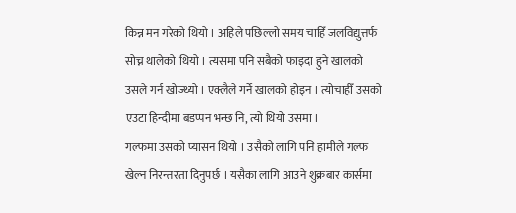किन्न मन गरेको थियो । अहिले पछिल्लो समय चाहिँ जलविद्युत्तर्फ सोच्न थालेको थियो । त्यसमा पनि सबैको फाइदा हुने खालको उसले गर्न खोज्थ्यो । एक्लैले गर्ने खालको होइन । त्योचाहीँ उसको एउटा हिन्दीमा बडप्पन भन्छ नि, त्यो थियो उसमा ।
गल्फमा उसको प्यासन थियो । उसैको लागि पनि हामीले गल्फ खेल्न निरन्तरता दिनुपर्छ । यसैका लागि आउने शुक्रबार कार्समा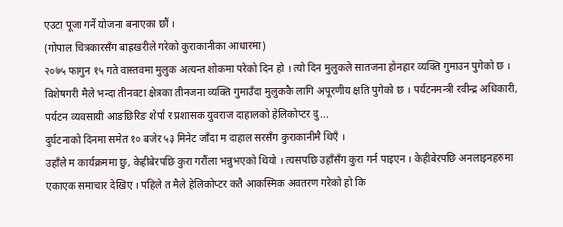एउटा पूजा गर्ने योजना बनाएका छौं ।
(गोपाल चित्रकारसँग बाह्रखरीले गरेको कुराकानीका आधारमा)
२०७५ फागुन १५ गते वास्तवमा मुलुक अत्यन्त शोकमा परेको दिन हो । त्यो दिन मुलुकले सातजना होनहार व्यक्ति गुमाउन पुगेको छ । विशेषगरी मैले भन्दा तीनवटा क्षेत्रका तीनजना व्यक्ति गुमाउँदा मुलुककै लागि अपूरणीय क्षति पुगेको छ । पर्यटनमन्त्री रवीन्द्र अधिकारी, पर्यटन व्यवसायी आङछिरिङ शेर्पा र प्रशासक युवराज दाहालको हेलिकोप्टर दु...
दुर्घटनाको दिनमा समेत १० बजेर ५३ मिनेट जाँदा म दाहाल सरसँग कुराकानीमै थिएँ ।
उहाँले म कार्यक्रममा छु, केहीबेरपछि कुरा गरौंला भन्नुभएको थियो । त्यसपछि उहाँसँग कुरा गर्न पाइएन । केहीबेरपछि अनलाइनहरुमा एकाएक समाचार देखिए । पहिले त मैले हेलिकोप्टर कतै आकस्मिक अवतरण गरेको हो कि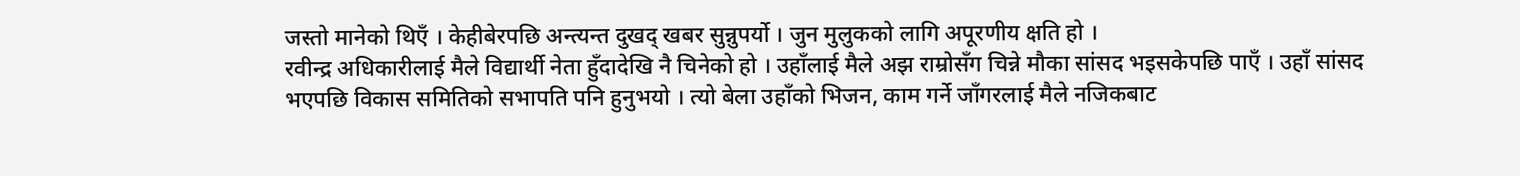जस्तो मानेको थिएँ । केहीबेरपछि अन्त्यन्त दुखद् खबर सुन्नुपर्यो । जुन मुलुकको लागि अपूरणीय क्षति हो ।
रवीन्द्र अधिकारीलाई मैले विद्यार्थी नेता हुँदादेखि नै चिनेको हो । उहाँलाई मैले अझ राम्रोसँग चिन्ने मौका सांसद भइसकेपछि पाएँ । उहाँ सांसद भएपछि विकास समितिको सभापति पनि हुनुभयो । त्यो बेला उहाँको भिजन, काम गर्ने जाँगरलाई मैले नजिकबाट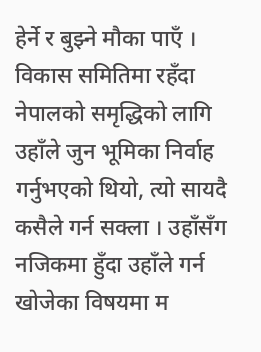हेर्ने र बुझ्ने मौका पाएँ ।
विकास समितिमा रहँदा नेपालको समृद्धिको लागि उहाँले जुन भूमिका निर्वाह गर्नुभएको थियो, त्यो सायदै कसैले गर्न सक्ला । उहाँसँग नजिकमा हुँदा उहाँले गर्न खोजेका विषयमा म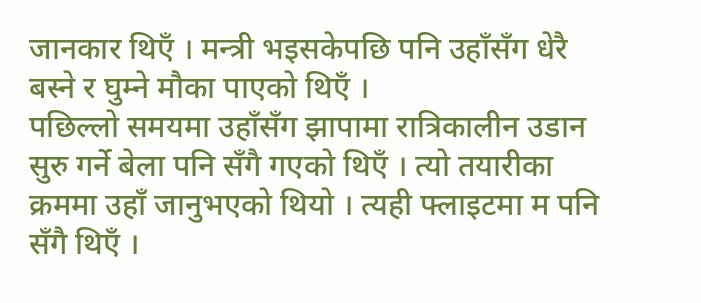जानकार थिएँ । मन्त्री भइसकेपछि पनि उहाँसँग धेरै बस्ने र घुम्ने मौका पाएको थिएँ ।
पछिल्लो समयमा उहाँसँग झापामा रात्रिकालीन उडान सुरु गर्ने बेला पनि सँगै गएको थिएँ । त्यो तयारीका क्रममा उहाँ जानुभएको थियो । त्यही फ्लाइटमा म पनि सँगै थिएँ ।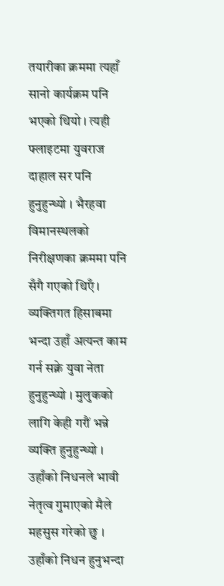तयारीका क्रममा त्यहाँ सानो कार्यक्रम पनि भएको थियो । त्यही फ्लाइटमा युवराज दाहाल सर पनि हुनुहुन्थ्यो । भैरहवा विमानस्थलको निरीक्षणका क्रममा पनि सँगै गएको थिएँ ।
व्यक्तिगत हिसाबमा भन्दा उहाँ अत्यन्त काम गर्न सक्ने युवा नेता हुनुहुन्थ्यो । मुलुकको लागि केही गरौं भन्ने व्यक्ति हुनुहुन्थ्यो । उहाँको निधनले भावी नेतृत्व गुमाएको मैले महसुस गरेको छु । उहाँको निधन हुनुभन्दा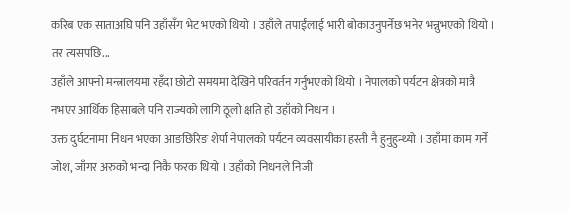करिब एक साताअघि पनि उहाँसँग भेट भएको थियो । उहाँले तपाईंलाई भारी बोकाउनुपर्नेछ भनेर भन्नुभएको थियो । तर त्यसपछि...
उहाँले आफ्नो मन्त्रालयमा रहँदा छोटो समयमा देखिने परिवर्तन गर्नुभएको थियो । नेपालको पर्यटन क्षेत्रको मात्रै नभएर आर्थिक हिसाबले पनि राज्यको लागि ठूलो क्षति हो उहाँको निधन ।
उक्त दुर्घटनामा निधन भएका आङछिरिङ शेर्पा नेपालको पर्यटन व्यवसायीका हस्ती नै हुनुहुन्थ्यो । उहाँमा काम गर्ने जोश, जाँगर अरुको भन्दा निकै फरक थियो । उहाँको निधनले निजी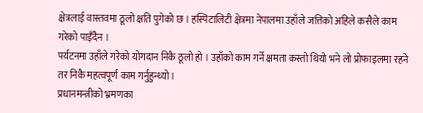क्षेत्रलाई वास्तवमा ठूलो क्षति पुगेको छ । हस्पिटालिटी क्षेत्रमा नेपालमा उहाँले जत्तिको अहिले कसैले काम गरेको पाइँदैन ।
पर्यटनमा उहाँले गरेको योगदान निकै ठूलो हो । उहाँको काम गर्ने क्षमता कस्तो थियो भने लो प्रोफाइलमा रहने तर निकै महत्वपूर्ण काम गर्नुहुन्थ्यो ।
प्रधानमन्त्रीको भ्रमणका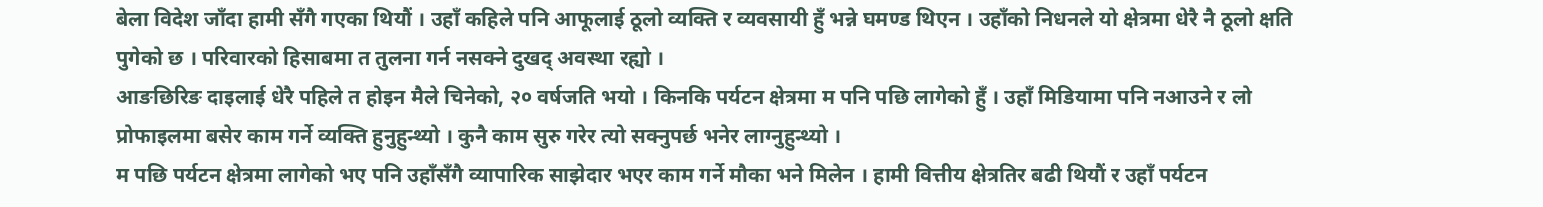बेला विदेश जाँदा हामी सँगै गएका थियौं । उहाँ कहिले पनि आफूलाई ठूलो व्यक्ति र व्यवसायी हुँ भन्ने घमण्ड थिएन । उहाँको निधनले यो क्षेत्रमा धेरै नै ठूलो क्षति पुगेको छ । परिवारको हिसाबमा त तुलना गर्न नसक्ने दुखद् अवस्था रह्यो ।
आङछिरिङ दाइलाई धेरै पहिले त होइन मैले चिनेको, २० वर्षजति भयो । किनकि पर्यटन क्षेत्रमा म पनि पछि लागेको हुँ । उहाँ मिडियामा पनि नआउने र लो प्रोफाइलमा बसेर काम गर्ने व्यक्ति हुनुहुन्थ्यो । कुनै काम सुरु गरेर त्यो सक्नुपर्छ भनेर लाग्नुहुन्थ्यो ।
म पछि पर्यटन क्षेत्रमा लागेको भए पनि उहाँसँगै व्यापारिक साझेदार भएर काम गर्ने मौका भने मिलेन । हामी वित्तीय क्षेत्रतिर बढी थियौं र उहाँ पर्यटन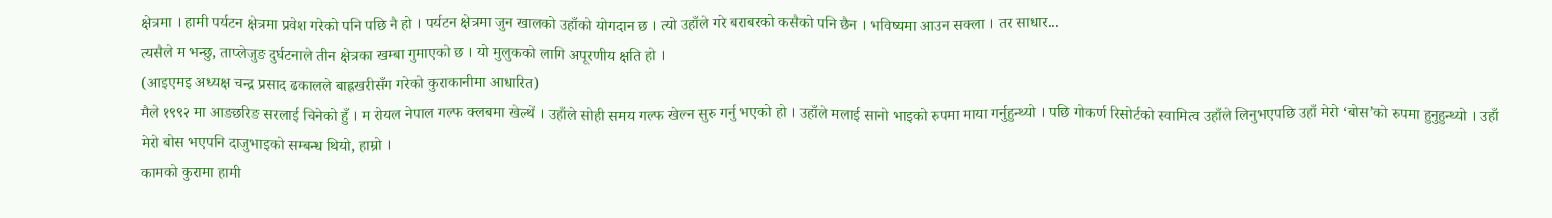क्षेत्रमा । हामी पर्यटन क्षेत्रमा प्रवेश गरेको पनि पछि नै हो । पर्यटन क्षेत्रमा जुन खालको उहाँको योगदान छ । त्यो उहाँले गरे बराबरको कसैको पनि छैन । भविष्यमा आउन सक्ला । तर साधार...
त्यसैले म भन्छु, ताप्लेजुङ दुर्घटनाले तीन क्षेत्रका खम्बा गुमाएको छ । यो मुलुकको लागि अपूरणीय क्षति हो ।
(आइएमइ अध्यक्ष चन्द्र प्रसाद ढकालले बाह्रखरीसँग गरेको कुराकानीमा आधारित)
मैले १९९२ मा आङछरिङ सरलाई चिनेको हुँ । म रोयल नेपाल गल्फ क्लबमा खेल्थें । उहाँले सोही समय गल्फ खेल्न सुरु गर्नु भएको हो । उहाँले मलाई सानो भाइको रुपमा माया गर्नुहुन्थ्यो । पछि गोकर्ण रिसोर्टको स्वामित्व उहाँले लिनुभएपछि उहाँ मेरो ‘बोस’को रुपमा हुनुहुन्थ्यो । उहाँ मेरो बोस भएपनि दाजुभाइको सम्बन्ध थियो, हाम्रो ।
कामको कुरामा हामी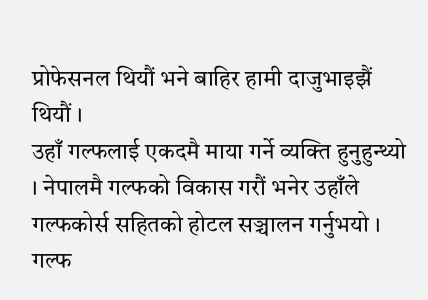प्रोफेसनल थियौं भने बाहिर हामी दाजुभाइझैं थियौं ।
उहाँ गल्फलाई एकदमै माया गर्ने व्यक्ति हुनुहुन्थ्यो । नेपालमै गल्फको विकास गरौं भनेर उहाँले गल्फकोर्स सहितको होटल सञ्चालन गर्नुभयो । गल्फ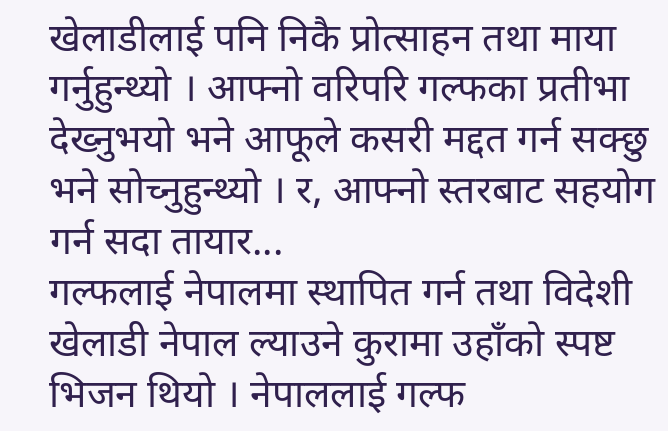खेलाडीलाई पनि निकै प्रोत्साहन तथा माया गर्नुहुन्थ्यो । आफ्नो वरिपरि गल्फका प्रतीभा देख्नुभयो भने आफूले कसरी मद्दत गर्न सक्छु भने सोच्नुहुन्थ्यो । र, आफ्नो स्तरबाट सहयोग गर्न सदा तायार...
गल्फलाई नेपालमा स्थापित गर्न तथा विदेशी खेलाडी नेपाल ल्याउने कुरामा उहाँको स्पष्ट भिजन थियो । नेपाललाई गल्फ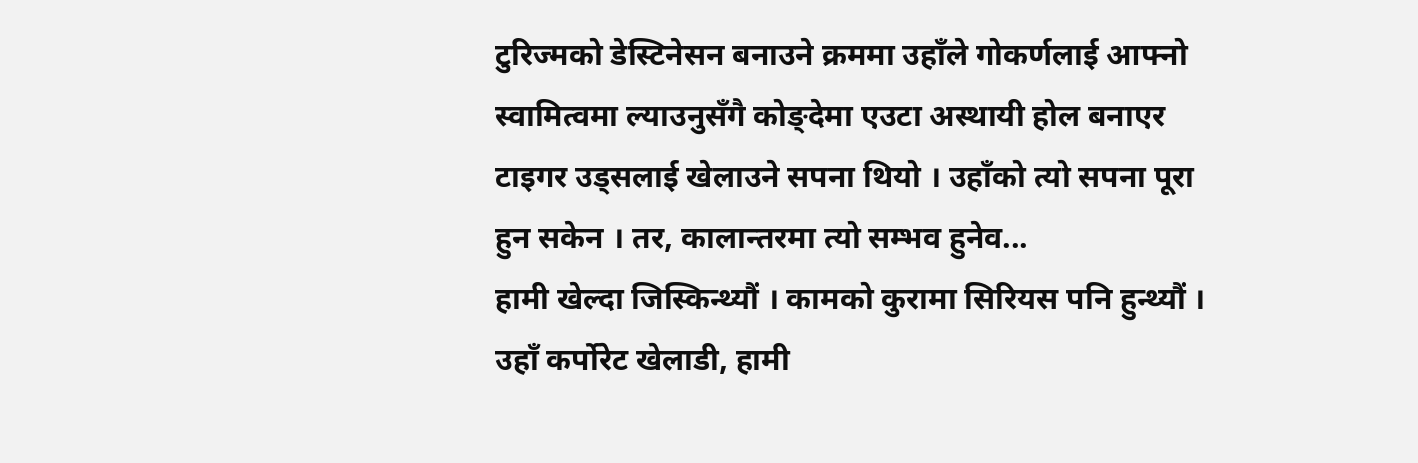टुरिज्मको डेस्टिनेसन बनाउने क्रममा उहाँले गोकर्णलाई आफ्नो स्वामित्वमा ल्याउनुसँगै कोङ्देमा एउटा अस्थायी होल बनाएर टाइगर उड्सलाई खेलाउने सपना थियो । उहाँको त्यो सपना पूरा हुन सकेन । तर, कालान्तरमा त्यो सम्भव हुनेव...
हामी खेल्दा जिस्किन्थ्यौं । कामको कुरामा सिरियस पनि हुन्थ्यौं । उहाँ कर्पोरेट खेलाडी, हामी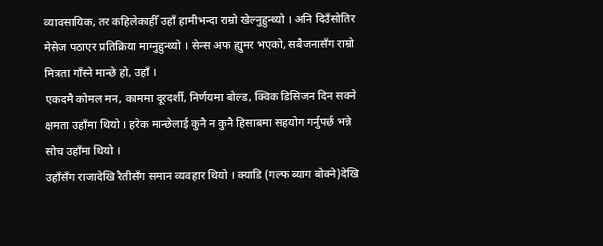व्यावसायिक, तर कहिलेकाहीँ उहाँ हामीभन्दा राम्रो खेल्नुहुन्थ्यो । अनि दिउँसोतिर मेसेज पठाएर प्रतिक्रिया माग्नुहुन्थ्यो । सेन्स अफ ह्युमर भएको, सबैजनासँग राम्रो मित्रता गाँस्ने मान्छे हो, उहाँ ।
एकदमै कोमल मन, काममा दूरदर्शी, निर्णयमा बोल्ड, क्विक डिसिजन दिन सक्ने क्षमता उहाँमा थियो । हरेक मान्छेलाई कुनै न कुनै हिसाबमा सहयोग गर्नुपर्छ भन्ने सोच उहाँमा थियो ।
उहाँसँग राजादेखि रैतीसँग समान व्यवहार थियो । क्याडि (गल्फ ब्याग बोक्ने)देखि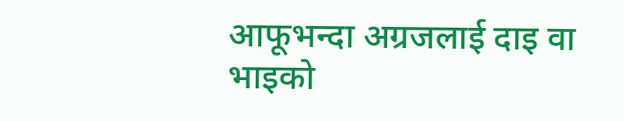आफूभन्दा अग्रजलाई दाइ वा भाइको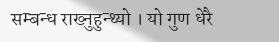सम्बन्ध राख्नुहुन्थ्यो । यो गुण धेरै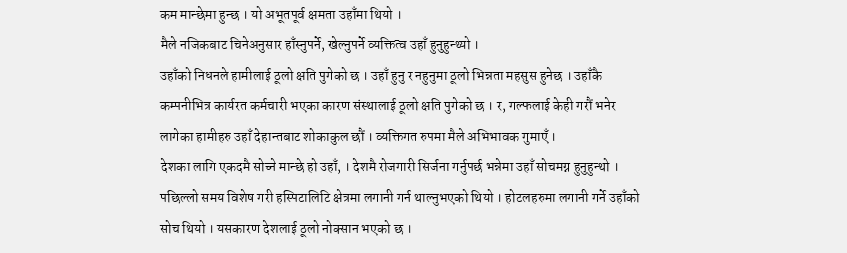कम मान्छेमा हुन्छ । यो अभूतपूर्व क्षमता उहाँमा थियो ।
मैले नजिकबाट चिनेअनुसार हाँस्नुपर्ने, खेल्नुपर्ने व्यक्तित्व उहाँ हुनुहुन्थ्यो ।
उहाँको निधनले हामीलाई ठूलो क्षति पुगेको छ । उहाँ हुनु र नहुनुमा ठूलो भिन्नता महसुस हुनेछ । उहाँकै कम्पनीभित्र कार्यरत कर्मचारी भएका कारण संस्थालाई ठूलो क्षति पुगेको छ । र, गल्फलाई केही गरौं भनेर लागेका हामीहरु उहाँ देहान्तबाट शोकाकुल छौं । व्यक्तिगत रुपमा मैले अभिभावक गुमाएँ ।
देशका लागि एकदमै सोच्ने मान्छे हो उहाँ, । देशमै रोजगारी सिर्जना गर्नुपर्छ भन्नेमा उहाँ सोचमग्न हुनुहुन्थो । पछिल्लो समय विशेष गरी हस्पिटालिटि क्षेत्रमा लगानी गर्न थाल्नुभएको थियो । होटलहरुमा लगानी गर्ने उहाँको सोच थियो । यसकारण देशलाई ठूलो नोक्सान भएको छ ।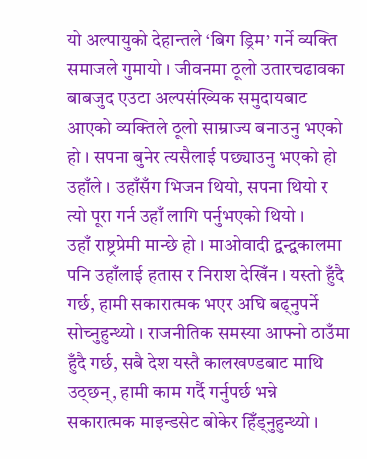यो अल्पायुको देहान्तले ‘बिग ड्रिम’ गर्ने व्यक्ति समाजले गुमायो । जीवनमा ठूलो उतारचढावका बाबजुद एउटा अल्पसंख्यिक समुदायबाट आएको व्यक्तिले ठूलो साम्राज्य बनाउनु भएको हो । सपना बुनेर त्यसैलाई पछ्याउनु भएको हो उहाँले । उहाँसँग भिजन थियो, सपना थियो र त्यो पूरा गर्न उहाँ लागि पर्नुभएको थियो ।
उहाँ राष्ट्रप्रेमी मान्छे हो । माओवादी द्वन्द्वकालमा पनि उहाँलाई हतास र निराश देखिँन । यस्तो हुँदै गर्छ, हामी सकारात्मक भएर अघि बढ्नुपर्ने सोच्नुहुन्थ्यो । राजनीतिक समस्या आफ्नो ठाउँमा हुँदै गर्छ, सबै देश यस्तै कालखण्डबाट माथि उठ्छन्, हामी काम गर्दै गर्नुपर्छ भन्ने सकारात्मक माइन्डसेट बोकेर हिँड्नुहुन्थ्यो ।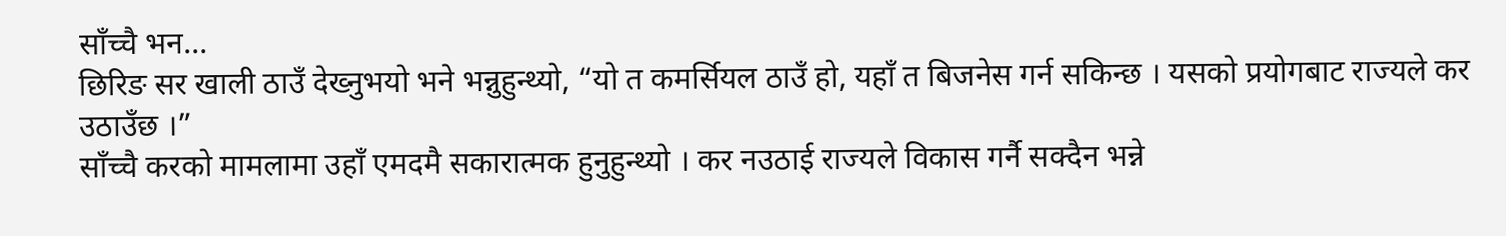साँच्चै भन...
छिरिङ सर खाली ठाउँ देख्नुभयो भने भन्नुहुन्थ्यो, “यो त कमर्सियल ठाउँ हो, यहाँ त बिजनेस गर्न सकिन्छ । यसको प्रयोगबाट राज्यले कर उठाउँछ ।”
साँच्चै करको मामलामा उहाँ एमदमै सकारात्मक हुनुहुन्थ्यो । कर नउठाई राज्यले विकास गर्नै सक्दैन भन्ने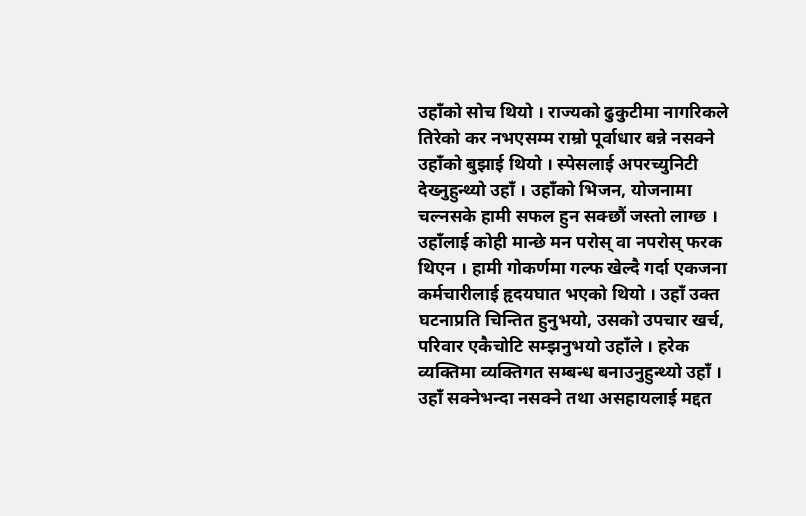उहाँको सोच थियो । राज्यको ढुकुटीमा नागरिकले तिरेको कर नभएसम्म राम्रो पूर्वाधार बन्ने नसक्ने उहाँको बुझाई थियो । स्पेसलाई अपरच्युनिटी देख्नुहुन्थ्यो उहाँ । उहाँको भिजन, योजनामा चल्नसके हामी सफल हुन सक्छौं जस्तो लाग्छ ।
उहाँलाई कोही मान्छे मन परोस् वा नपरोस् फरक थिएन । हामी गोकर्णमा गल्फ खेल्दै गर्दा एकजना कर्मचारीलाई हृदयघात भएको थियो । उहाँ उक्त घटनाप्रति चिन्तित हुनुभयो, उसको उपचार खर्च, परिवार एकैचोटि सम्झनुभयो उहाँले । हरेक व्यक्तिमा व्यक्तिगत सम्बन्ध बनाउनुहुन्थ्यो उहाँ ।
उहाँ सक्नेभन्दा नसक्ने तथा असहायलाई मद्दत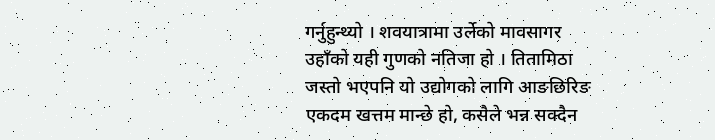गर्नुहुन्थ्यो । शवयात्रामा उर्लेको मावसागर उहाँको यही गुणको नतिजा हो । तितामिठा जस्तो भएपनि यो उद्योगको लागि आङछिरिङ एकदम खत्तम मान्छे हो, कसैले भन्न सक्दैन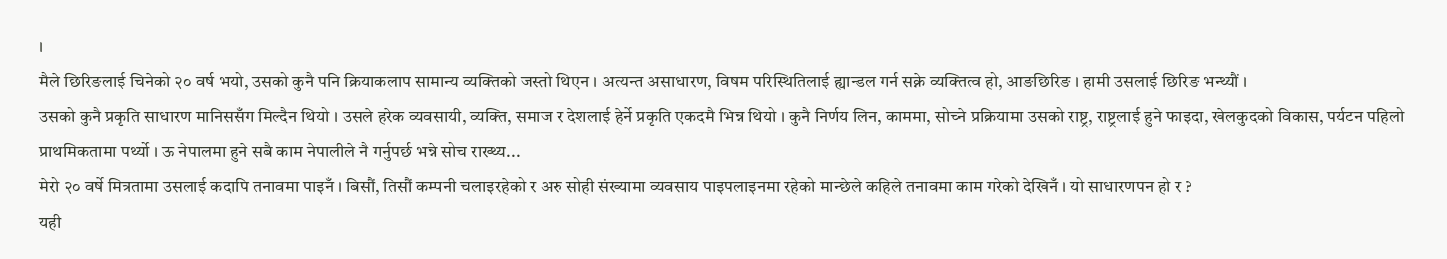।
मैले छिरिङलाई चिनेको २० वर्ष भयो, उसको कुनै पनि क्रियाकलाप सामान्य व्यक्तिको जस्तो थिएन । अत्यन्त असाधारण, विषम परिस्थितिलाई ह्यान्डल गर्न सक्ने व्यक्तित्व हो, आङछिरिङ । हामी उसलाई छिरिङ भन्थ्यौं ।
उसको कुनै प्रकृति साधारण मानिससँग मिल्दैन थियो । उसले हरेक व्यवसायी, व्यक्ति, समाज र देशलाई हेर्ने प्रकृति एकदमै भिन्न थियो । कुनै निर्णय लिन, काममा, सोच्ने प्रक्रियामा उसको राष्ट्र, राष्ट्रलाई हुने फाइदा, खेलकुदको विकास, पर्यटन पहिलो प्राथमिकतामा पर्थ्यो । ऊ नेपालमा हुने सबै काम नेपालीले नै गर्नुपर्छ भन्ने सोच राख्थ्य...
मेरो २० वर्षे मित्रतामा उसलाई कदापि तनावमा पाइनँ । बिसौं, तिसौं कम्पनी चलाइरहेको र अरु सोही संख्यामा व्यवसाय पाइपलाइनमा रहेको मान्छेले कहिले तनावमा काम गरेको देखिनँ । यो साधारणपन हो र ?
यही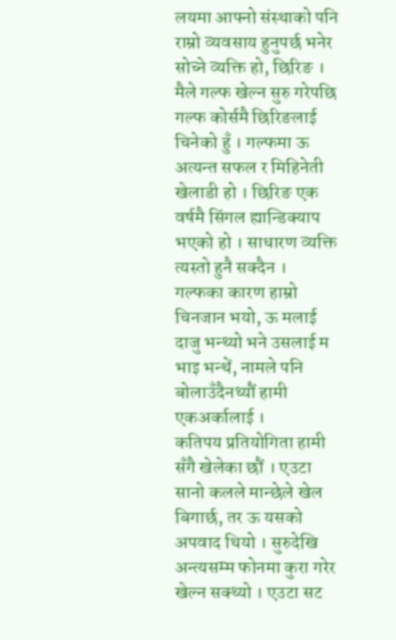लयमा आफ्नो संस्थाको पनि राम्रो व्यवसाय हुनुपर्छ भनेर सोच्ने व्यक्ति हो, छिरिङ ।
मैले गल्फ खेल्न सुरु गरेपछि गल्फ कोर्समै छिरिङलाई चिनेको हुँ । गल्फमा ऊ अत्यन्त सफल र मिहिनेती खेलाडी हो । छिरिङ एक वर्षमै सिंगल ह्यान्डिक्याप भएको हो । साधारण व्यक्ति त्यस्तो हुनै सक्दैन ।
गल्फका कारण हाम्रो चिनजान भयो, ऊ मलाई दाजु भन्थ्यो भने उसलाई म भाइ भन्थें, नामले पनि बोलाउँदैनथ्यौं हामी एकअर्कालाई ।
कतिपय प्रतियोगिता हामी सँगै खेलेका छौं । एउटा सानो कलले मान्छेले खेल बिगार्छ, तर ऊ यसको अपवाद थियो । सुरुदेखि अन्त्यसम्म फोनमा कुरा गरेर खेल्न सक्थ्यो । एउटा सट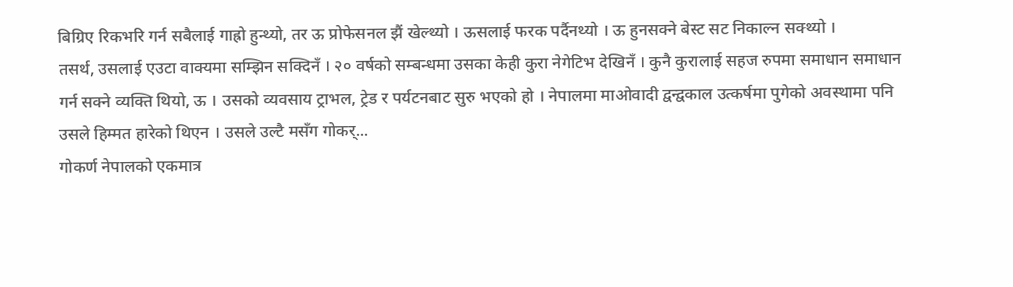बिग्रिए रिकभरि गर्न सबैलाई गाह्रो हुन्थ्यो, तर ऊ प्रोफेसनल झैं खेल्थ्यो । ऊसलाई फरक पर्दैनथ्यो । ऊ हुनसक्ने बेस्ट सट निकाल्न सक्थ्यो ।
तसर्थ, उसलाई एउटा वाक्यमा सम्झिन सक्दिनँ । २० वर्षको सम्बन्धमा उसका केही कुरा नेगेटिभ देखिनँ । कुनै कुरालाई सहज रुपमा समाधान समाधान गर्न सक्ने व्यक्ति थियो, ऊ । उसको व्यवसाय ट्राभल, ट्रेड र पर्यटनबाट सुरु भएको हो । नेपालमा माओवादी द्वन्द्वकाल उत्कर्षमा पुगेको अवस्थामा पनि उसले हिम्मत हारेको थिएन । उसले उल्टै मसँग गोकर्...
गोकर्ण नेपालको एकमात्र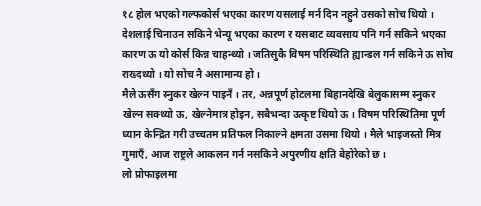१८ होल भएको गल्फकोर्स भएका कारण यसलाई मर्न दिन नहुने उसको सोच थियो । देशलाई चिनाउन सकिने भेन्यू भएका कारण र यसबाट व्यवसाय पनि गर्न सकिने भएका कारण ऊ यो कोर्स किन्न चाहन्थ्यो । जतिसुकै विषम परिस्थिति ह्यान्डल गर्न सकिने ऊ सोच राख्दथ्यो । यो सोच नै असामान्य हो ।
मैले ऊसँग स्नुकर खेल्न पाइनँ । तर, अन्नपूर्ण होटलमा बिहानदेखि बेलुकासम्म स्नुकर खेल्न सक्थ्यो ऊ, खेल्नेमात्र होइन, सबैभन्दा उत्कृष्ट थियो ऊ । विषम परिस्थितिमा पूर्ण ध्यान केन्द्रित गरी उच्चतम प्रतिफल निकाल्ने क्षमता उसमा थियो । मैले भाइजस्तो मित्र गुमाएँ, आज राष्ट्रले आकलन गर्न नसकिने अपुरणीय क्षति बेहोरेको छ ।
लो प्रोफाइलमा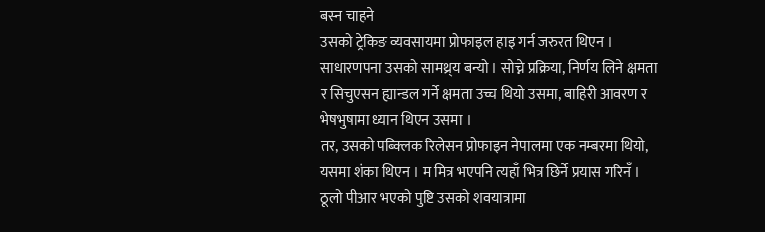बस्न चाहने
उसको ट्रेकिङ व्यवसायमा प्रोफाइल हाइ गर्न जरुरत थिएन । साधारणपना उसको सामथ्र्य बन्यो । सोच्ने प्रक्रिया, निर्णय लिने क्षमता र सिचुएसन ह्यान्डल गर्ने क्षमता उच्च थियो उसमा, बाहिरी आवरण र भेषभुषामा ध्यान थिएन उसमा ।
तर, उसको पब्क्लिक रिलेसन प्रोफाइन नेपालमा एक नम्बरमा थियो, यसमा शंका थिएन । म मित्र भएपनि त्यहाँ भित्र छिर्ने प्रयास गरिनँ । ठूलो पीआर भएको पुष्टि उसको शवयात्रामा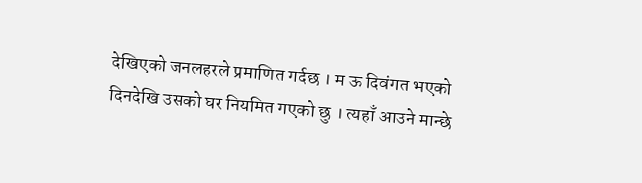देखिएको जनलहरले प्रमाणित गर्दछ । म ऊ दिवंगत भएको दिनदेखि उसको घर नियमित गएको छु । त्यहाँ आउने मान्छे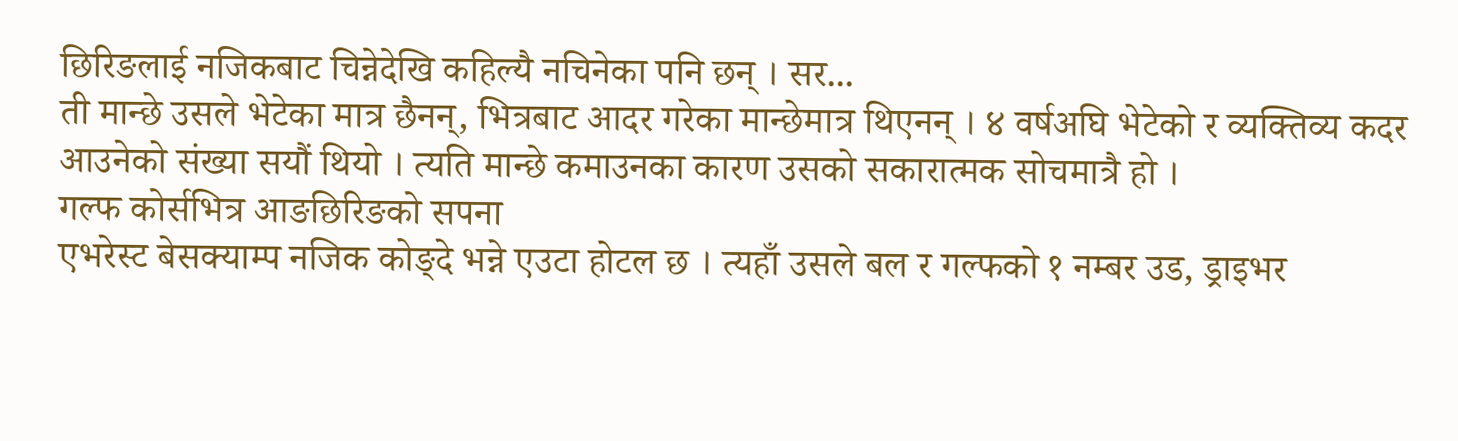छिरिङलाई नजिकबाट चिन्नेदेखि कहिल्यै नचिनेका पनि छन् । सर...
ती मान्छे उसले भेटेका मात्र छैनन्, भित्रबाट आदर गरेका मान्छेमात्र थिएनन् । ४ वर्षअघि भेटेको र व्यक्तिव्य कदर आउनेको संख्या सयौं थियो । त्यति मान्छे कमाउनका कारण उसको सकारात्मक सोचमात्रै हो ।
गल्फ कोर्सभित्र आङछिरिङको सपना
एभरेस्ट बेसक्याम्प नजिक कोङ्दे भन्ने एउटा होटल छ । त्यहाँ उसले बल र गल्फको १ नम्बर उड, ड्राइभर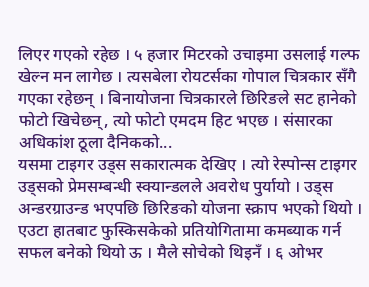लिएर गएको रहेछ । ५ हजार मिटरको उचाइमा उसलाई गल्फ खेल्न मन लागेछ । त्यसबेला रोयटर्सका गोपाल चित्रकार सँगै गएका रहेछन् । बिनायोजना चित्रकारले छिरिङले सट हानेको फोटो खिचेछन्, त्यो फोटो एमदम हिट भएछ । संसारका अधिकांश ठूला दैनिकको...
यसमा टाइगर उड्स सकारात्मक देखिए । त्यो रेस्पोन्स टाइगर उड्सको प्रेमसम्बन्धी स्क्यान्डलले अवरोध पुर्यायो । उड्स अन्डरग्राउन्ड भएपछि छिरिङको योजना स्क्राप भएको थियो । एउटा हातबाट फुस्किसकेको प्रतियोगितामा कमब्याक गर्न सफल बनेको थियो ऊ । मैले सोचेको थिइनँ । ६ ओभर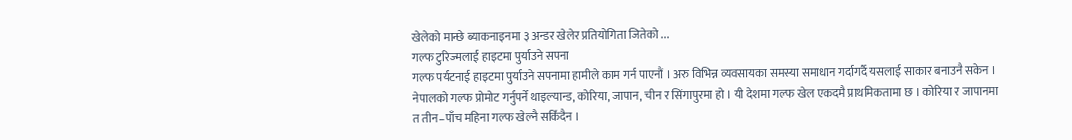खेलेको मान्छे ब्याकनाइनमा ३ अन्डर खेलेर प्रतियोगिता जितेको ...
गल्फ टुरिज्मलाई हाइटमा पुर्याउने सपना
गल्फ पर्यटनाई हाइटमा पुर्याउने सपनामा हामीले काम गर्न पाएनौं । अरु विभिन्न व्यवसायका समस्या समाधान गर्दागर्दै यसलाई साकार बनाउनै सकेन । नेपालको गल्फ प्रोमोट गर्नुपर्ने थाइल्यान्ड, कोरिया, जापान, चीन र सिंगापुरमा हो । यी देशमा गल्फ खेल एकदमै प्राथमिकतामा छ । कोरिया र जापानमा त तीन–पाँच महिना गल्फ खेल्नै सकिँदैन ।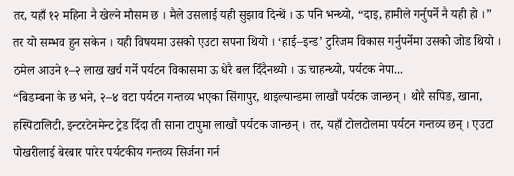तर, यहाँ १२ महिना नै खेल्ने मौसम छ । मैले उसलाई यही सुझाव दिन्थें । ऊ पनि भन्थ्यो, “दाइ, हामीले गर्नुपर्ने नै यही हो ।” तर यो सम्भव हुन सकेन । यही विषयमा उसको एउटा सपना थियो । ‘हाई–इन्ड’ टुरिजम विकास गर्नुपर्नेमा उसको जोड थियो । ठमेल आउने १–२ लाख खर्च गर्ने पर्यटन विकासमा ऊ धेरै बल दिँदैनथ्यो । ऊ चाहन्थ्यो, पर्यटक नेपा...
“बिडम्बना के छ भने, २–४ वटा पर्यटन गन्तव्य भएका सिंगापुर, थाइल्यान्डमा लाखौं पर्यटक जान्छन् । थोरै सपिङ, खाना, हस्पिटालिटी, इन्टरटेनमेन्ट ट्रेड दिँदा ती साना टापुमा लाखौं पर्यटक जान्छन् । तर, यहाँ टोलटोलमा पर्यटन गन्तव्य छन् । एउटा पोखरीलाई बेरबार पारेर पर्यटकीय गन्तव्य सिर्जना गर्न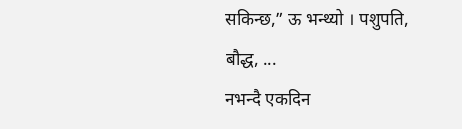सकिन्छ,” ऊ भन्थ्यो । पशुपति, बौद्ध, ...
नभन्दै एकदिन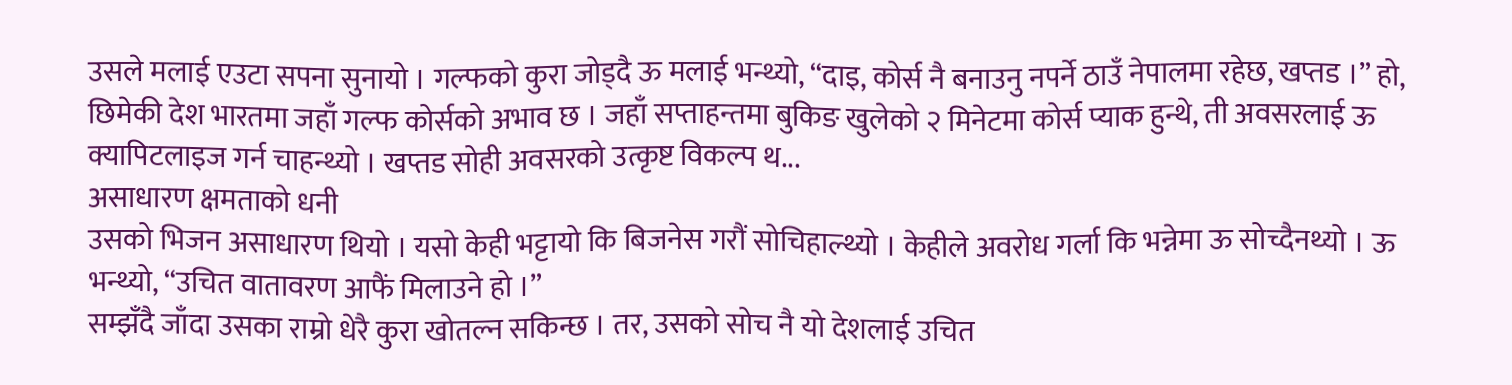उसले मलाई एउटा सपना सुनायो । गल्फको कुरा जोड्दै ऊ मलाई भन्थ्यो, “दाइ, कोर्स नै बनाउनु नपर्ने ठाउँ नेपालमा रहेछ, खप्तड ।” हो, छिमेकी देश भारतमा जहाँ गल्फ कोर्सको अभाव छ । जहाँ सप्ताहन्तमा बुकिङ खुलेको २ मिनेटमा कोर्स प्याक हुन्थे, ती अवसरलाई ऊ क्यापिटलाइज गर्न चाहन्थ्यो । खप्तड सोही अवसरको उत्कृष्ट विकल्प थ...
असाधारण क्षमताको धनी
उसको भिजन असाधारण थियो । यसो केही भट्टायो कि बिजनेस गरौं सोचिहाल्थ्यो । केहीले अवरोध गर्ला कि भन्नेमा ऊ सोच्दैनथ्यो । ऊ भन्थ्यो, “उचित वातावरण आफैं मिलाउने हो ।”
सम्झँदै जाँदा उसका राम्रो धेरै कुरा खोतल्न सकिन्छ । तर, उसको सोच नै यो देशलाई उचित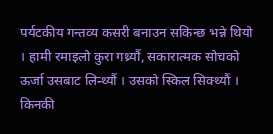पर्यटकीय गन्तव्य कसरी बनाउन सकिन्छ भन्ने थियो । हामी रमाइलो कुरा गथ्र्यौं, सकारात्मक सोचको ऊर्जा उसबाट लिन्थ्यौं । उसको स्किल सिक्थ्यौं । किनकी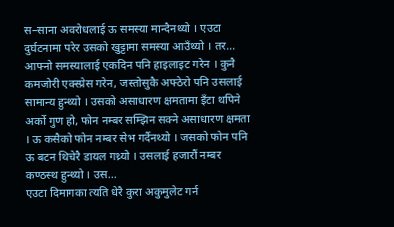स–साना अवरोधलाई ऊ समस्या मान्दैनथ्यो । एउटा दुर्घटनामा परेर उसको खुट्टामा समस्या आउँथ्यो । तर...
आफ्नो समस्यालाई एकदिन पनि हाइलाइट गरेन । कुनै कमजोरी एक्स्प्रेस गरेन, जस्तोसुकै अफ्ठेरो पनि उसलाई सामान्य हुन्थ्यो । उसको असाधारण क्षमतामा इँटा थपिने अर्को गुण हो, फोन नम्बर सम्झिन सक्ने असाधारण क्षमता । ऊ कसैको फोन नम्बर सेभ गर्दैनथ्यो । जसको फोन पनि ऊ बटन थिचेरै डायल गथ्र्यो । उसलाई हजारौं नम्बर कण्ठस्थ हुन्थ्यो । उस...
एउटा दिमागका त्यति धेरै कुरा अकुमुलेट गर्न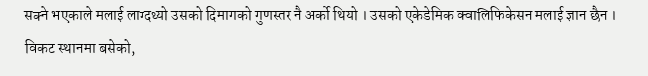सक्ने भएकाले मलाई लाग्दथ्यो उसको दिमागको गुणस्तर नै अर्को थियो । उसको एकेडेमिक क्वालिफिकेसन मलाई ज्ञान छैन । विकट स्थानमा बसेको,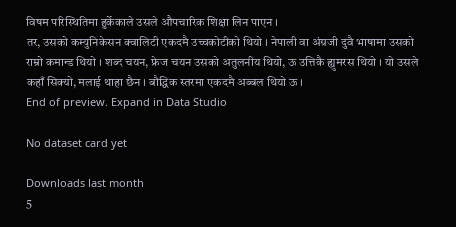विषम परिस्थितिमा हुर्केकाले उसले औपचारिक शिक्षा लिन पाएन ।
तर, उसको कम्युनिकेसन क्वालिटी एकदमै उच्चकोटीको थियो । नेपाली वा अंग्रजी दुवै भाषामा उसको राम्रो कमान्ड थियो । शब्द चयन, फ्रेज चयन उसको अतुलनीय थियो, ऊ उत्तिकै ह्युमरस थियो । यो उसले कहाँ सिक्यो, मलाई थाहा छैन । बौद्धिक स्तरमा एकदमै अब्बल थियो ऊ ।
End of preview. Expand in Data Studio

No dataset card yet

Downloads last month
5